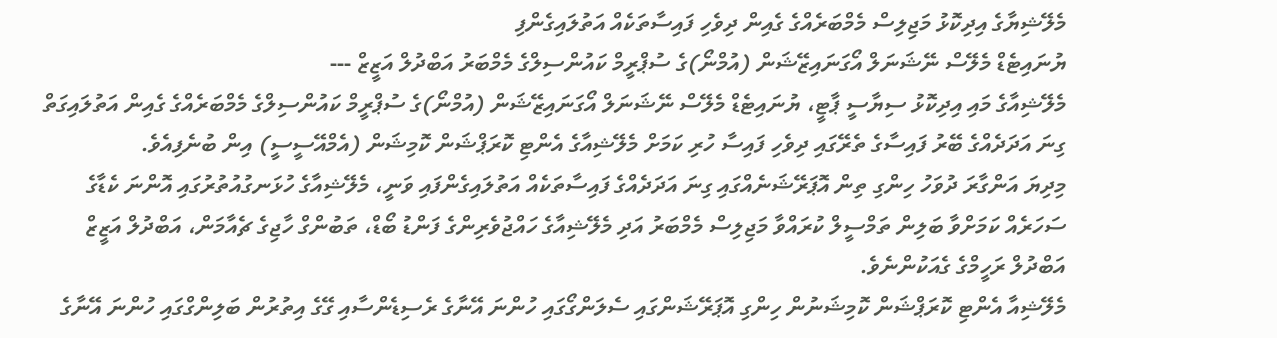މެލޭޝިޔާގެ އިދިކޮޅު މަޖިލިސް މެމްބަރެއްގެ ގެއިން ދިވެހި ފައިސާތަކެއް އަތުލައިގެންފި
ޔުނައިޓެޑް މެލޭސް ނޭޝަނަލް އޯގަނައިޒޭޝަން (އުމްނޯ)ގެ ސުޕްރީމް ކައުންސިލްގެ މެމްބަރު އަބްދުލް އަޒީޒް ---
މެލޭޝިއާގެ މައި އިދިކޮޅު ސިޔާސީ ޕާޓީ، ޔުނައިޓެޑް މެލޭސް ނޭޝަނަލް އޯގަނައިޒޭޝަން (އުމްނޯ)ގެ ސުޕްރީމް ކައުންސިލްގެ މެމްބަރެއްގެ ގެއިން އަތުލައިގަތް ގިނަ އަދަދެއްގެ ބޭރު ފައިސާގެ ތެރޭގައި ދިވެހި ފައިސާ ހުރި ކަމަށް މެލޭޝިއާގެ އެންޓި ކޮރަޕްޝަން ކޮމިޝަން (އެމްއޭސީސީ) އިން ބުނެފިއެވެ.
މިދިޔަ އަންގާރަ ދުވަހު ހިންގި ތިން އޮޕަރޭޝަނެއްގައި ގިނަ އަދަދެއްގެ ފައިސާތަކެއް އަތުލައިގެންފައި ވަނީ، މެލޭޝިއާގެ ހުޅަނގުއުތުރުގައި އޮންނަ ކެޑާގެ ސަހަރެއް ކަމަށްވާ ބަލިން ތަމްސީލް ކުރައްވާ މަޖިލިސް މެމްބަރު އަދި މެލޭޝިއާގެ ހައްޖުވެރިންގެ ފަންޑު ބޯޑް، ތަބުންގް ހާޖިގެ ޗެއާމަން، އަބްދުލް އަޒީޒް އަބްދުލް ރަހީމްގެ ގެއަކުންނެވެ.
މެލޭޝިއާ އެންޓި ކޮރަޕްޝަން ކޮމިޝަނުން ހިންގި އޮޕަރޭޝަންގައި ސެލަންގޯގައި ހުންނަ އޭނާގެ ރެސިޑެންސާއި ގޭގެ އިތުރުން ބަލިންގްގައި ހުންނަ އޭނާގެ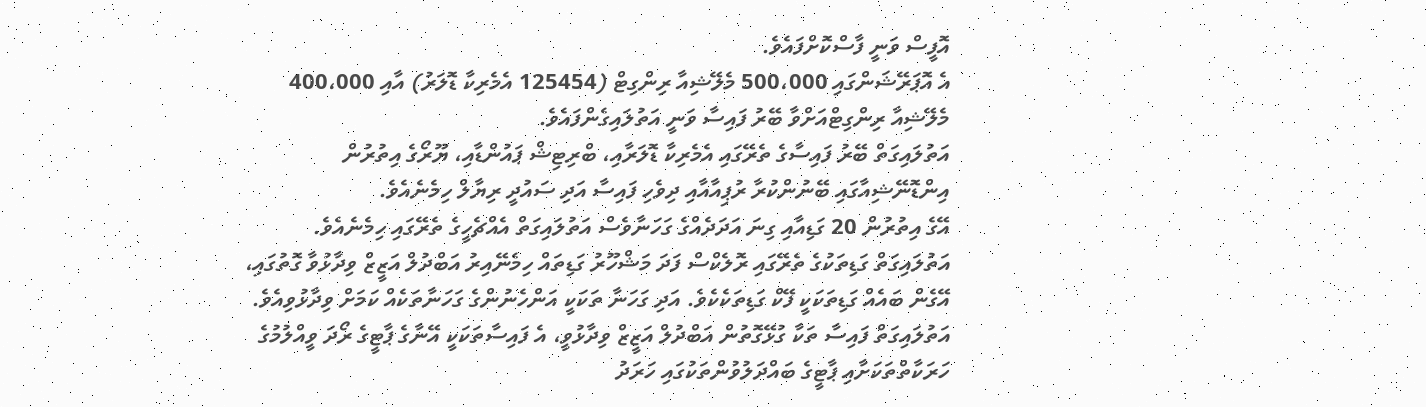އޮފީސް ވަނީ ފާސްކޮށްފައެވެ.
އެ އޮޕަރޭޝަންގައި 500،000 މެލޭޝިއާ ރިންގިޓް (125454 އެމެރިކާ ޑޮލަރު) އާއި 400،000 މެލޭޝިއާ ރިންގިޓްއަށްވާ ބޭރު ފައިސާ ވަނީ އަތުލައިގެންފައެވެ.
އަތުލައިގަތް ބޭރު ފައިސާގެ ތެރޭގައި އެމެރިކާ ޑޮލަރާއި، ބްރިޓިޝް ޕައުންޑާއި، ޔޫރޯގެ އިތުރުން އިންޑޮނޭޝިއާގައި ބޭނުންކުރާ ރުޕިއާއާއި ދިވެހި ފައިސާ އަދި ސައުދީ ރިޔާލް ހިމެނެއެވެ.
އޭގެ އިތުރުން 20 ގަޑިއާއި ގިނަ އަދަދެއްގެ ގަހަނާވެސް އަތުލައިގަތް އެއްޗެހީގެ ތެރޭގައި ހިމެނެއެވެ.
އަތުލައިގަތް ގަޑިތަކުގެ ތެރޭގައި ރޮލެކްސް ފަދަ މަޝްހޫރު ގަޑިތައް ހިމެނޭއިރު އަބްދުލް އަޒީޒް ވިދާޅުވާ ގޮތުގައި، އޭގެން ބައެއް ގަޑިތަކަކީ ފޭކް ގަޑިތަކެކެވެ. އަދި ގަހަނާ ތަކަކީ އަންހެނުންގެ ގަހަނާތަކެއް ކަމަށް ވިދާޅުވިއެވެ.
އަތުލައިގަތް ފައިސާ ތަކާ ގުޅޭގޮތުން އަބްދުލް އަޒީޒް ވިދާޅުވީ، އެ ފައިސާތަކަކީ އޭނާގެ ޕާޓީގެ ރޯދަ ވީއްލުމުގެ ހަރަކާތްތަކަށާއި ޕާޓީގެ ބައްދަލުވުންތަކުގައި ހަރަދު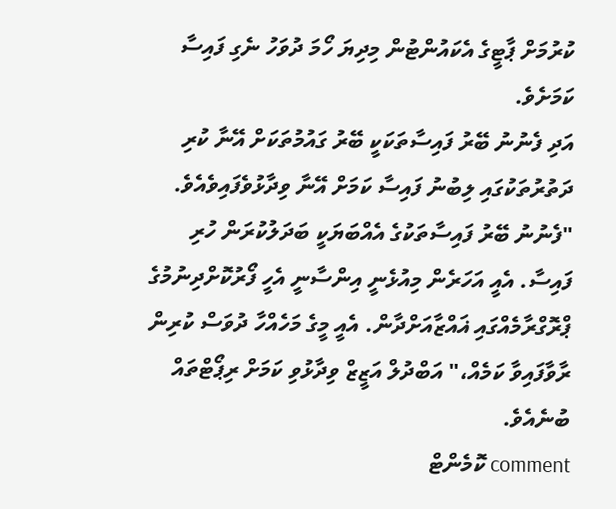ކުރުމަށް ޕާޓީގެ އެކައުންޓުން މިދިޔަ ހޯމަ ދުވަހު ނެގި ފައިސާ ކަމަށެވެ.
އަދި ފެނުނު ބޭރު ފައިސާތަކަކީ ބޭރު ގައުމުތަކަށް އޭނާ ކުރި ދަތުރުތަކުގައި ލިބުނު ފައިސާ ކަމަށް އޭނާ ވިދާޅުވެފައިވެއެވެ.
"ފެނުނު ބޭރު ފައިސާތަކުގެ އެއްބަޔަކީ ބަދަލުކުރަން ހުރި ފައިސާ. އެއީ އަހަރެން މިއުޅެނީ އިންސާނީ އެހީ ފޯރުކޮށްދިނުމުގެ ޕްރޮގްރާމެއްގައި ޣައްޒާއަށްދާން. އެއީ މީގެ މަހެއްހާ ދުވަސް ކުރިން ރާވާފައިވާ ކަމެއް،" އަބްދުލް އަޒީޒް ވިދާޅުވި ކަމަށް ރިޕޯޓްތައް ބުނެއެވެ.
comment ކޮމެންޓް